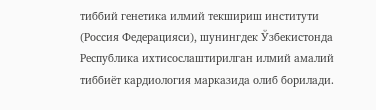тиббий генетика илмий текшириш институти (Россия Федерацияси), шунингдек Ўзбекистонда Республика ихтисослаштирилган илмий амалий тиббиёт кардиология марказида олиб борилади.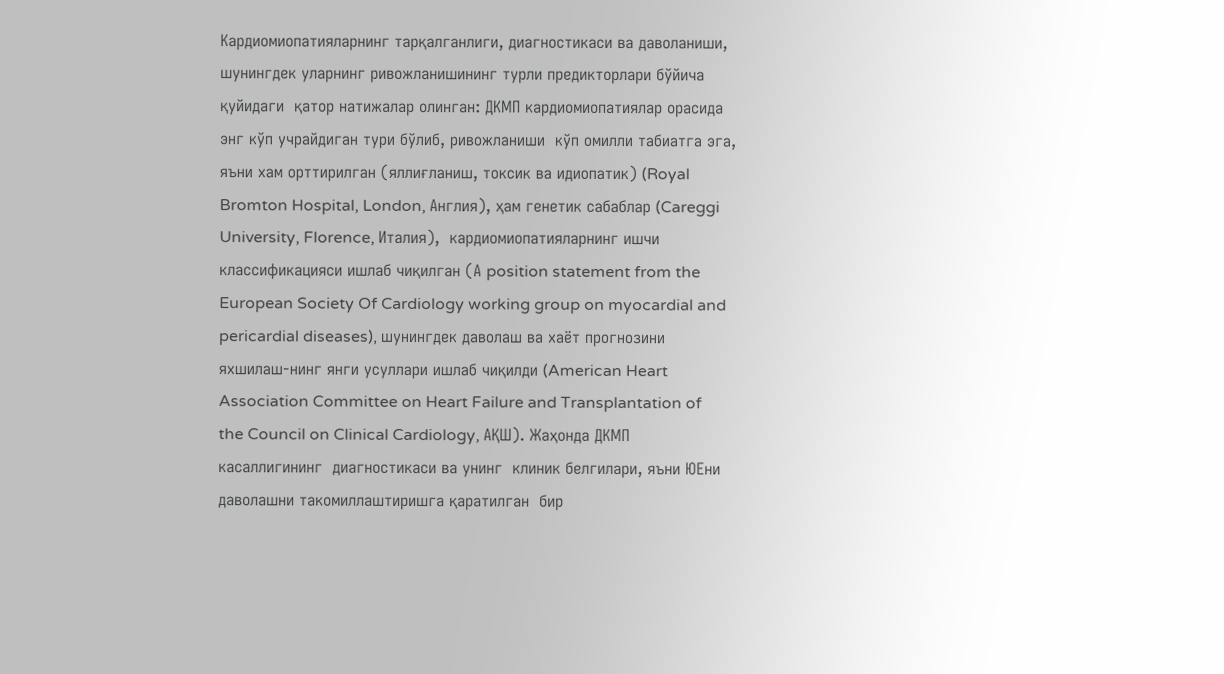Кардиомиопатияларнинг тарқалганлиги, диагностикаси ва даволаниши, шунингдек уларнинг ривожланишининг турли предикторлари бўйича қуйидаги  қатор натижалар олинган: ДКМП кардиомиопатиялар орасида энг кўп учрайдиган тури бўлиб, ривожланиши  кўп омилли табиатга эга, яъни хам орттирилган (яллиғланиш, токсик ва идиопатик) (Royal Bromton Hospital, London, Англия), ҳам генетик сабаблар (Careggi University, Florence, Италия),  кардиомиопатияларнинг ишчи классификацияси ишлаб чиқилган (А position statement from the European Society Of Cardiology working group on myocardial and pericardial diseases), шунингдек даволаш ва хаёт прогнозини яхшилаш-нинг янги усуллари ишлаб чиқилди (American Heart Association Committee on Heart Failure and Transplantation of the Council on Clinical Cardiology, АҚШ). Жаҳонда ДКМП касаллигининг  диагностикаси ва унинг  клиник белгилари, яъни ЮЕни даволашни такомиллаштиришга қаратилган  бир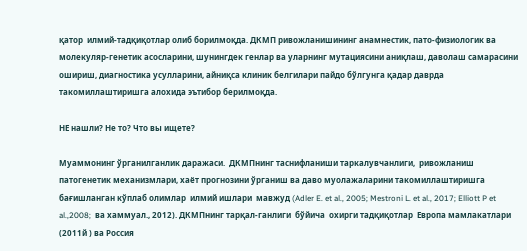қатор  илмий-тадқиқотлар олиб борилмоқда. ДКМП ривожланишининг анамнестик, пато-физиологик ва молекуляр-генетик асосларини, шунингдек генлар ва уларнинг мутациясини аниқлаш, даволаш самарасини ошириш, диагностика усулларини, айниқса клиник белгилари пайдо бўлгунга қадар даврда такомиллаштиришга алохида эътибор берилмоқда.

НЕ нашли? Не то? Что вы ищете?

Муаммонинг ўрганилганлик даражаси.  ДКМПнинг таснифланиши таркалувчанлиги,  ривожланиш  патогенетик механизмлари, хаёт прогнозини ўрганиш ва даво муолажаларини такомиллаштиришга бағишланган кўплаб олимлар  илмий ишлари  мавжуд (Adler E. et al., 2005; Mestroni L. et al., 2017; Elliott P et al.,2008;  ва хаммуал., 2012). ДКМПнинг тарқал-ганлиги  бўйича  охирги тадқиқотлар  Европа мамлакатлари (2011й ) ва Россия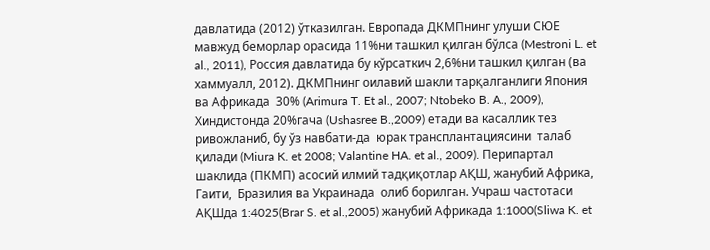давлатида (2012) ўтказилган. Европада ДКМПнинг улуши СЮЕ мавжуд беморлар орасида 11%ни ташкил қилган бўлса (Mestroni L. et al., 2011), Россия давлатида бу кўрсаткич 2,6%ни ташкил қилган (ва хаммуалл, 2012). ДКМПнинг оилавий шакли тарқалганлиги Япония ва Африкада  30% (Arimura T. Et al., 2007; Ntobeko B. A., 2009), Хиндистонда 20%гача (Ushasree B.,2009) етади ва касаллик тез ривожланиб, бу ўз навбати-да  юрак трансплантациясини  талаб қилади (Miura K. et 2008; Valantine HA. et al., 2009). Перипартал шаклида (ПКМП) асосий илмий тадқиқотлар АҚШ, жанубий Африка,  Гаити,  Бразилия ва Украинада  олиб борилган. Учраш частотаси АҚШда 1:4025(Brar S. et al.,2005) жанубий Африкада 1:1000(Sliwa K. et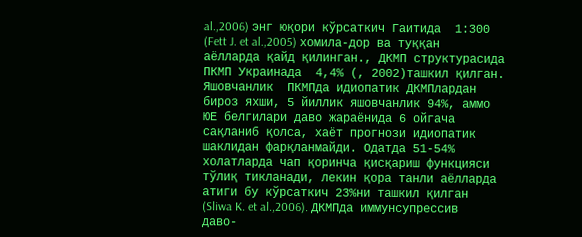al.,2006) энг юқори кўрсаткич Гаитида  1:300 (Fett J. et al.,2005) хомила-дор ва туққан аёлларда қайд қилинган., ДКМП структурасида ПКМП Украинада  4,4% (, 2002)ташкил қилган. Яшовчанлик  ПКМПда идиопатик ДКМПлардан бироз яхши, 5 йиллик яшовчанлик 94%, аммо ЮЕ белгилари даво жараёнида 6 ойгача сақланиб қолса, хаёт прогнози идиопатик шаклидан фарқланмайди. Одатда 51-54% холатларда чап қоринча қисқариш функцияси тўлиқ тикланади, лекин қора танли аёлларда атиги бу кўрсаткич 23%ни ташкил қилган (Sliwa K. et al.,2006). ДКМПда иммунсупрессив даво-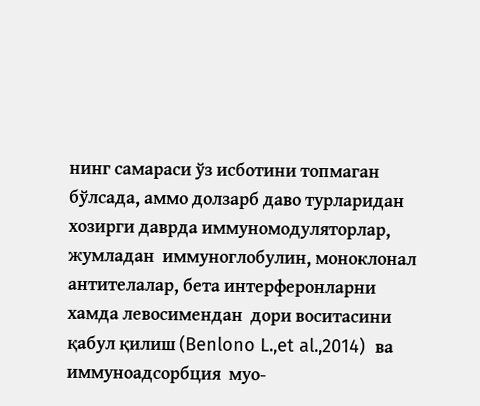нинг самараси ўз исботини топмаган бўлсада, аммо долзарб даво турларидан хозирги даврда иммуномодуляторлар, жумладан  иммуноглобулин, моноклонал  антителалар, бета интерферонларни  хамда левосимендан  дори воситасини қабул қилиш (Benlono L.,et al.,2014)  ва  иммуноадсорбция  муо-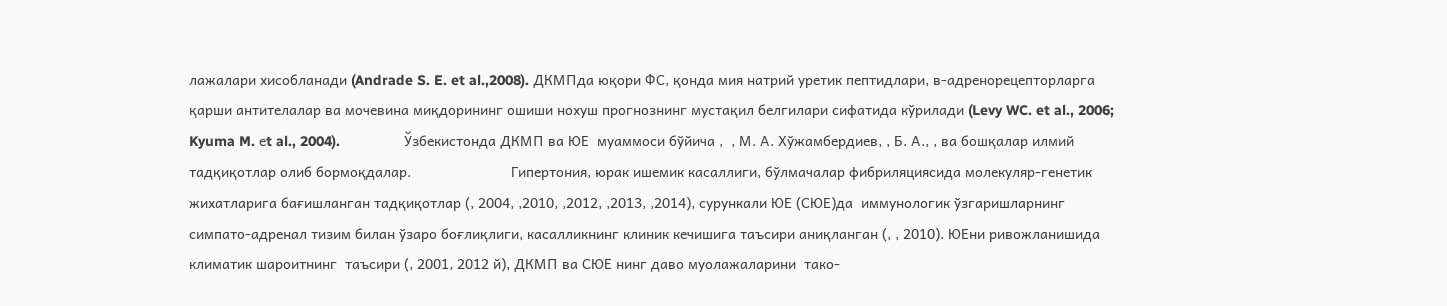лажалари хисобланади (Andrade S. E. et al.,2008). ДКМПда юқори ФС, қонда мия натрий уретик пептидлари, в-адренорецепторларга қарши антителалар ва мочевина миқдорининг ошиши нохуш прогнознинг мустақил белгилари сифатида кўрилади (Levy WC. et al., 2006; Kyuma M. еt al., 2004).                Ўзбекистонда ДКМП ва ЮЕ  муаммоси бўйича ,  , М. А. Хўжамбердиев, , Б. А., , ва бошқалар илмий тадқиқотлар олиб бормоқдалар.                         Гипертония, юрак ишемик касаллиги, бўлмачалар фибриляциясида молекуляр-генетик жихатларига бағишланган тадқиқотлар (, 2004, ,2010, ,2012, ,2013, ,2014), сурункали ЮЕ (СЮЕ)да  иммунологик ўзгаришларнинг симпато-адренал тизим билан ўзаро боғлиқлиги, касалликнинг клиник кечишига таъсири аниқланган (, , 2010). ЮЕни ривожланишида  климатик шароитнинг  таъсири (, 2001, 2012 й), ДКМП ва СЮЕ нинг даво муолажаларини  тако-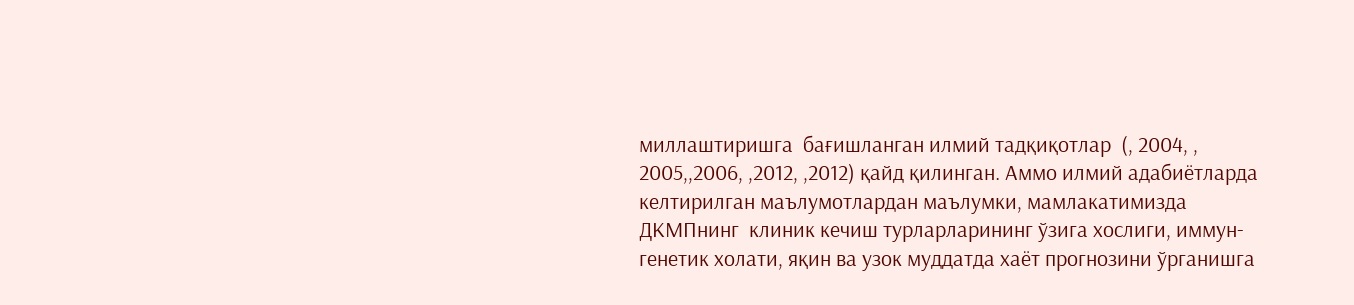миллаштиришга  бағишланган илмий тадқиқотлар  (, 2004, , 2005,,2006, ,2012, ,2012) қайд қилинган. Аммо илмий адабиётларда келтирилган маълумотлардан маълумки, мамлакатимизда ДКМПнинг  клиник кечиш турларларининг ўзига хослиги, иммун-генетик холати, яқин ва узок муддатда хаёт прогнозини ўрганишга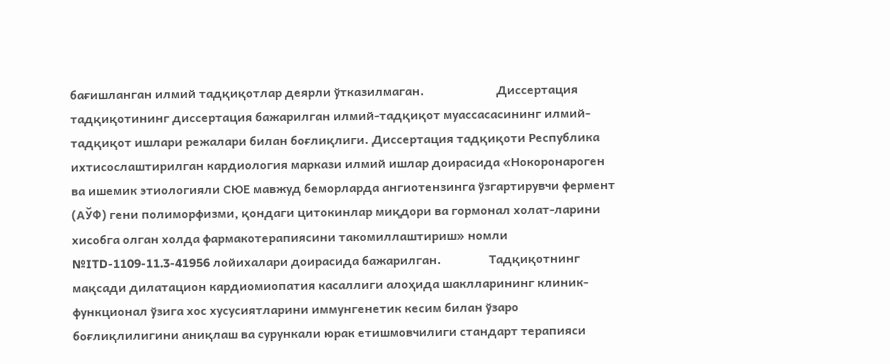бағишланган илмий тадқиқотлар деярли ўтказилмаган.                        Диссертация тадқиқотининг диссертация бажарилган илмий-тадқиқот муассасасининг илмий-тадқиқот ишлари режалари билан боғлиқлиги. Диссертация тадқиқоти Республика ихтисослаштирилган кардиология маркази илмий ишлар доирасида «Нокоронароген ва ишемик этиологияли СЮЕ мавжуд беморларда ангиотензинга ўзгартирувчи фермент (АЎФ) гени полиморфизми, қондаги цитокинлар миқдори ва гормонал холат-ларини хисобга олган холда фармакотерапиясини такомиллаштириш» номли  №ITD-1109-11.3-41956 лойихалари доирасида бажарилган.                Тадқиқотнинг мақсади дилатацион кардиомиопатия касаллиги алоҳида шаклларининг клиник-функционал ўзига хос хусусиятларини иммунгенетик кесим билан ўзаро боғлиқлилигини аниқлаш ва сурункали юрак етишмовчилиги стандарт терапияси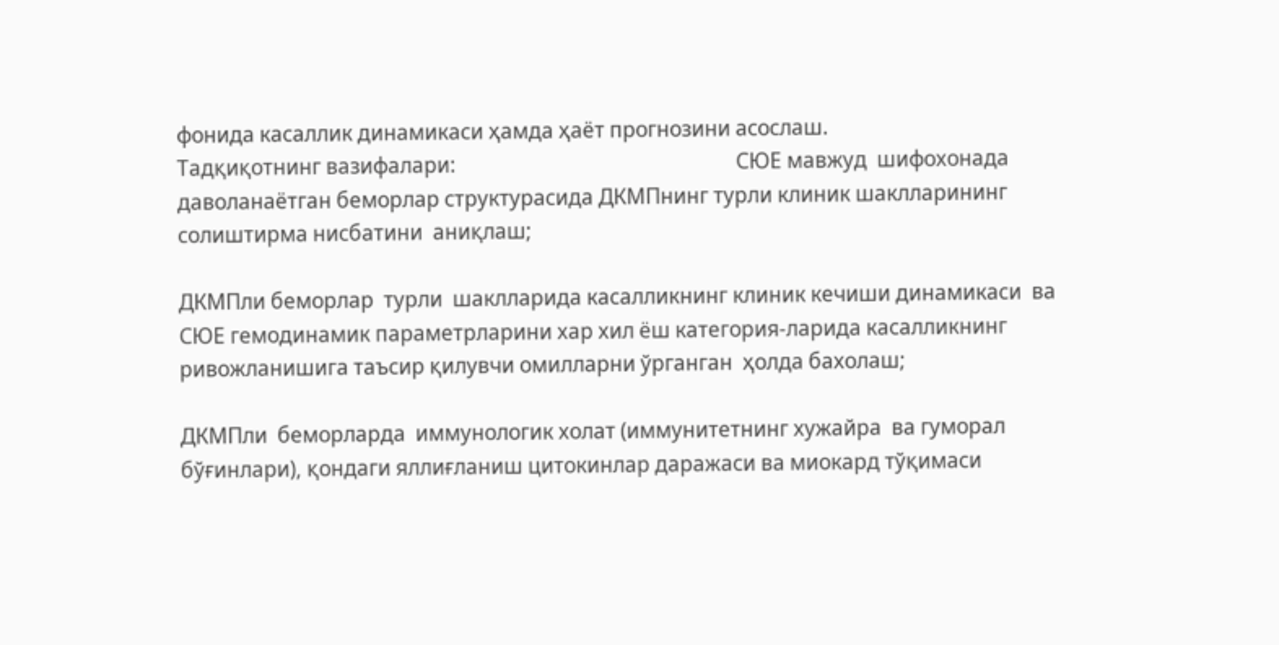фонида касаллик динамикаси ҳамда ҳаёт прогнозини асослаш.                                                        Тадқиқотнинг вазифалари:                                                        СЮЕ мавжуд  шифохонада  даволанаётган беморлар структурасида ДКМПнинг турли клиник шаклларининг  солиштирма нисбатини  аниқлаш;

ДКМПли беморлар  турли  шаклларида касалликнинг клиник кечиши динамикаси  ва СЮЕ гемодинамик параметрларини хар хил ёш категория-ларида касалликнинг ривожланишига таъсир қилувчи омилларни ўрганган  ҳолда бахолаш;

ДКМПли  беморларда  иммунологик холат (иммунитетнинг хужайра  ва гуморал бўғинлари), қондаги яллиғланиш цитокинлар даражаси ва миокард тўқимаси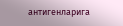антигенларига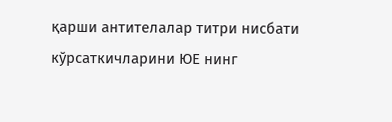қарши антителалар титри нисбати кўрсаткичларини ЮЕ нинг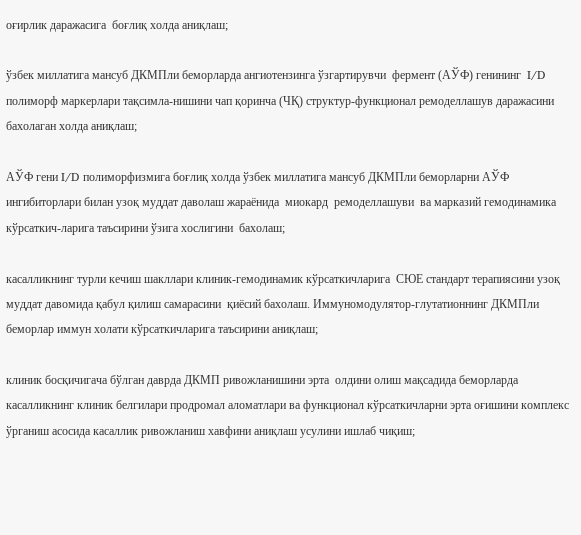оғирлик даражасига  боғлиқ холда аниқлаш;

ўзбек миллатига мансуб ДКМПли беморларда ангиотензинга ўзгартирувчи  фермент (АЎФ) генининг  I/D полиморф маркерлари тақсимла-нишини чап қоринча (ЧҚ) структур-функционал ремоделлашув даражасини бахолаган холда аниқлаш;

АЎФ гени I/D полиморфизмига боғлиқ холда ўзбек миллатига мансуб ДКМПли беморларни АЎФ ингибиторлари билан узоқ муддат даволаш жараёнида  миокард  ремоделлашуви  ва марказий гемодинамика кўрсаткич-ларига таъсирини ўзига хослигини  бахолаш;

касалликнинг турли кечиш шакллари клиник-гемодинамик кўрсаткичларига  СЮЕ стандарт терапиясини узоқ муддат давомида қабул қилиш самарасини  қиёсий бахолаш. Иммуномодулятор-глутатионнинг ДКМПли  беморлар иммун холати кўрсаткичларига таъсирини аниқлаш;

клиник босқичигача бўлган даврда ДКМП ривожланишини эрта  олдини олиш мақсадида беморларда касалликнинг клиник белгилари продромал аломатлари ва функционал кўрсаткичларни эрта оғишини комплекс ўрганиш асосида касаллик ривожланиш хавфини аниқлаш усулини ишлаб чиқиш;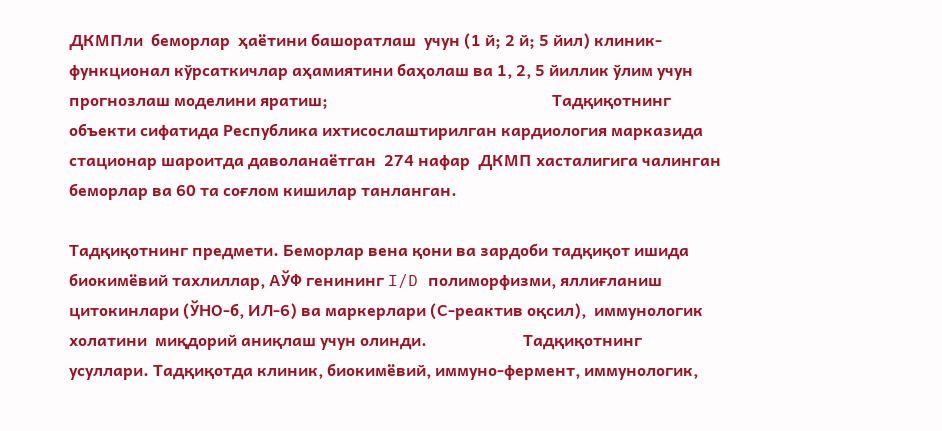ДКМПли  беморлар  ҳаётини башоратлаш  учун (1 й; 2 й; 5 йил) клиник-функционал кўрсаткичлар аҳамиятини баҳолаш ва 1, 2, 5 йиллик ўлим учун прогнозлаш моделини яратиш;                                                        Тадқиқотнинг объекти сифатида Республика ихтисослаштирилган кардиология марказида стационар шароитда даволанаётган  274 нафар  ДКМП хасталигига чалинган  беморлар ва 60 та соғлом кишилар танланган.

Тадқиқотнинг предмети. Беморлар вена қони ва зардоби тадқиқот ишида биокимёвий тахлиллар, АЎФ генининг I/D полиморфизми, яллиғланиш цитокинлари (ЎНО-б, ИЛ-6) ва маркерлари (С-реактив оқсил),  иммунологик холатини  миқдорий аниқлаш учун олинди.                        Тадқиқотнинг усуллари. Тадқиқотда клиник, биокимёвий, иммуно-фермент, иммунологик,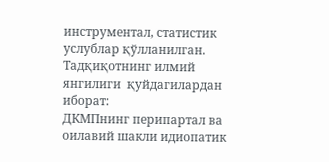инструментал, статистик услублар қўлланилган.        Тадқиқотнинг илмий янгилиги  қуйдагилардан иборат:                        ДКМПнинг перипартал ва оилавий шакли идиопатик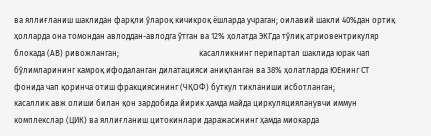ва яллиғланиш шаклидан фарқли ўлароқ кичикроқ ёшларда учраган; оилавий шакли 40%дан ортиқ ҳолларда она томондан авлоддан-авлодга ўтган ва 12% ҳолатда ЭКГда тўлиқ атриовентрикуляр блокада (АВ) ривожланган;                                        касалликнинг перипартал шаклида юрак чап бўлимларининг камроқ ифодаланган дилатацияси аниқланган ва 38% ҳолатларда ЮЕнинг СТ фонида чап қоринча отиш фракциясининг (ЧҚОФ) буткул тикланиши исботланган;                касаллик авж олиши билан қон зардобида йирик ҳамда майда циркуляцияланувчи иммун комплекслар (ЦИК) ва яллиғланиш цитокинлари даражасининг ҳамда миокарда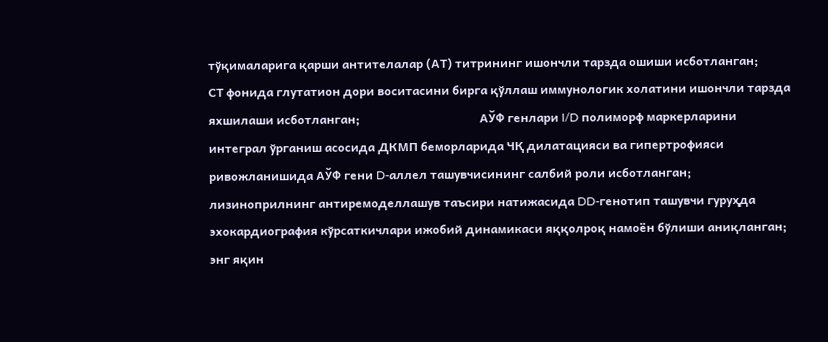тўқималарига қарши антителалар (АТ) титрининг ишончли тарзда ошиши исботланган;                                        СТ фонида глутатион дори воситасини бирга қўллаш иммунологик холатини ишончли тарзда яхшилаши исботланган;                                        АЎФ генлари I/D полиморф маркерларини интеграл ўрганиш асосида ДКМП беморларида ЧҚ дилатацияси ва гипертрофияси ривожланишида АЎФ гени D-аллел ташувчисининг салбий роли исботланган;                                лизиноприлнинг антиремоделлашув таъсири натижасида DD-генотип ташувчи гуруҳда эхокардиография кўрсаткичлари ижобий динамикаси яққолроқ намоён бўлиши аниқланган;                                                                энг яқин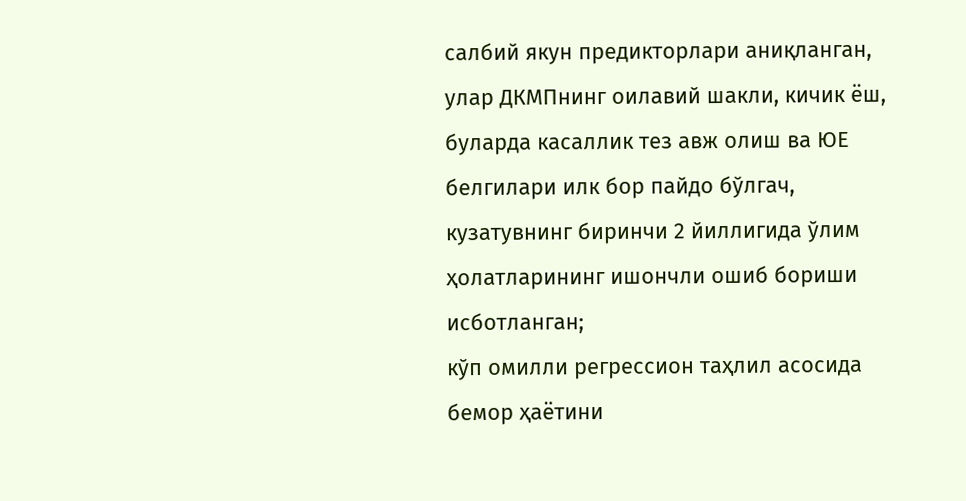салбий якун предикторлари аниқланган, улар ДКМПнинг оилавий шакли, кичик ёш, буларда касаллик тез авж олиш ва ЮЕ белгилари илк бор пайдо бўлгач, кузатувнинг биринчи 2 йиллигида ўлим ҳолатларининг ишончли ошиб бориши исботланган;                                                        кўп омилли регрессион таҳлил асосида бемор ҳаётини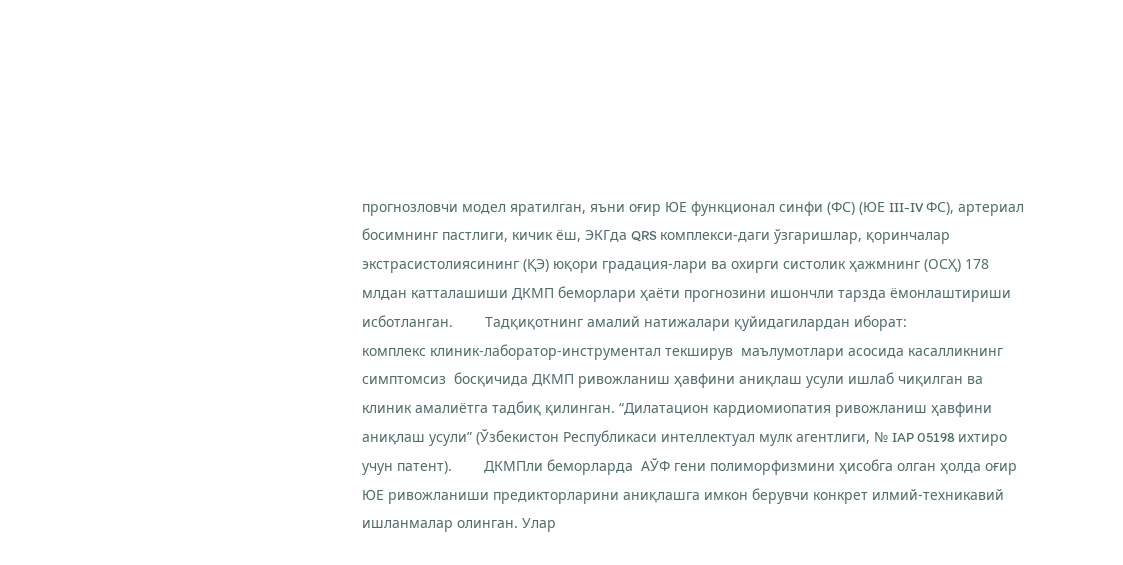прогнозловчи модел яратилган, яъни оғир ЮЕ функционал синфи (ФС) (ЮЕ III-IV ФС), артериал босимнинг пастлиги, кичик ёш, ЭКГда QRS комплекси-даги ўзгаришлар, қоринчалар экстрасистолиясининг (ҚЭ) юқори градация-лари ва охирги систолик ҳажмнинг (ОСҲ) 178 млдан катталашиши ДКМП беморлари ҳаёти прогнозини ишончли тарзда ёмонлаштириши исботланган.        Тадқиқотнинг амалий натижалари қуйидагилардан иборат:                комплекс клиник-лаборатор-инструментал текширув  маълумотлари асосида касалликнинг симптомсиз  босқичида ДКМП ривожланиш ҳавфини аниқлаш усули ишлаб чиқилган ва клиник амалиётга тадбиқ қилинган. “Дилатацион кардиомиопатия ривожланиш ҳавфини аниқлаш усули” (Ўзбекистон Республикаси интеллектуал мулк агентлиги, № IAP 05198 ихтиро учун патент).        ДКМПли беморларда  АЎФ гени полиморфизмини ҳисобга олган ҳолда оғир ЮЕ ривожланиши предикторларини аниқлашга имкон берувчи конкрет илмий-техникавий ишланмалар олинган. Улар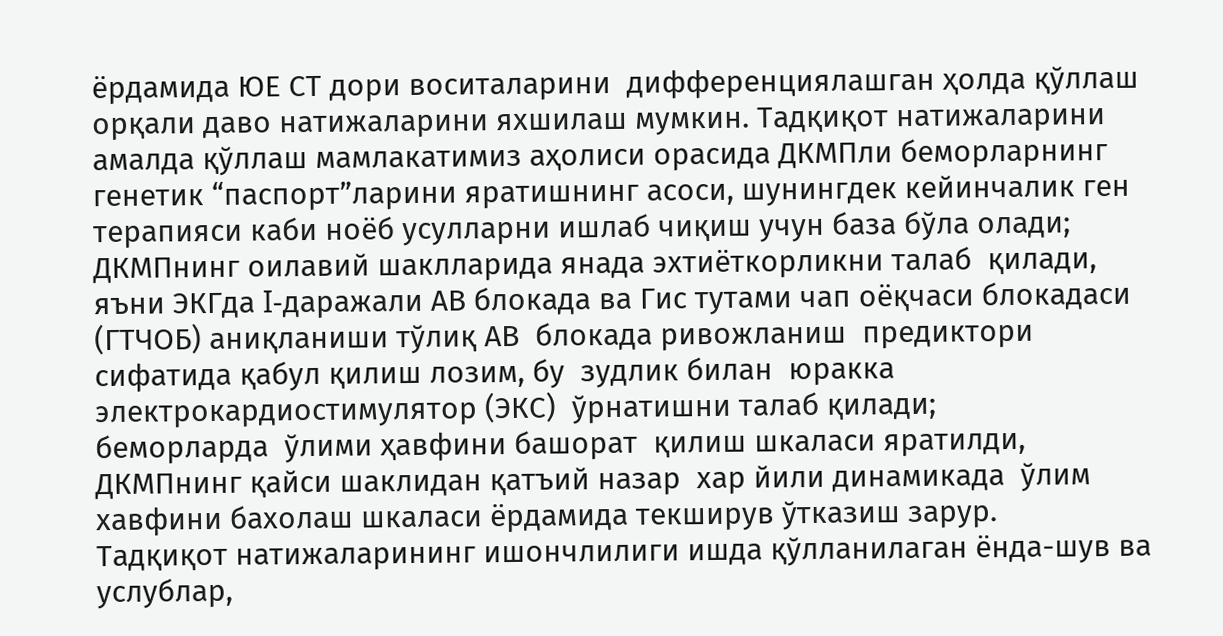ёрдамида ЮЕ СТ дори воситаларини  дифференциялашган ҳолда қўллаш орқали даво натижаларини яхшилаш мумкин. Тадқиқот натижаларини амалда қўллаш мамлакатимиз аҳолиси орасида ДКМПли беморларнинг генетик “паспорт”ларини яратишнинг асоси, шунингдек кейинчалик ген терапияси каби ноёб усулларни ишлаб чиқиш учун база бўла олади;        ДКМПнинг оилавий шаклларида янада эхтиёткорликни талаб  қилади, яъни ЭКГда I-даражали АВ блокада ва Гис тутами чап оёқчаси блокадаси (ГТЧОБ) аниқланиши тўлиқ АВ  блокада ривожланиш  предиктори сифатида қабул қилиш лозим, бу  зудлик билан  юракка электрокардиостимулятор (ЭКС)  ўрнатишни талаб қилади;                                                        беморларда  ўлими ҳавфини башорат  қилиш шкаласи яратилди, ДКМПнинг қайси шаклидан қатъий назар  хар йили динамикада  ўлим хавфини бахолаш шкаласи ёрдамида текширув ўтказиш зарур.                        Тадқиқот натижаларининг ишончлилиги ишда қўлланилаган ёнда-шув ва услублар,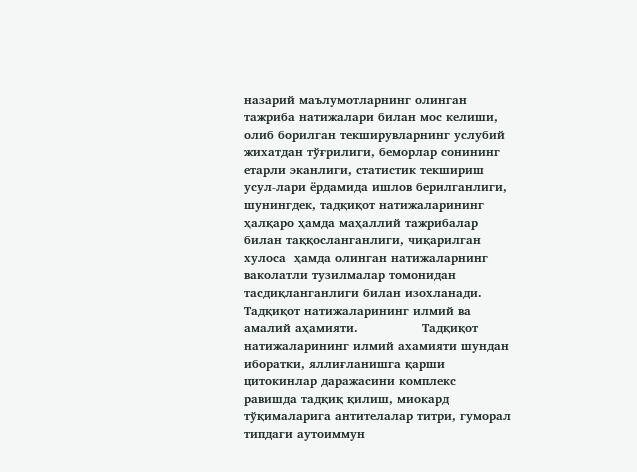назарий маълумотларнинг олинган тажриба натижалари билан мос келиши, олиб борилган текширувларнинг услубий жихатдан тўғрилиги, беморлар сонининг етарли эканлиги, статистик текшириш усул-лари ёрдамида ишлов берилганлиги, шунингдек, тадқиқот натижаларининг ҳалқаро ҳамда маҳаллий тажрибалар билан таққосланганлиги, чиқарилган хулоса  ҳамда олинган натижаларнинг ваколатли тузилмалар томонидан тасдиқланганлиги билан изохланади.                                                Тадқиқот натижаларининг илмий ва амалий аҳамияти.                Тадқиқот натижаларининг илмий ахамияти шундан иборатки, яллиғланишга қарши цитокинлар даражасини комплекс равишда тадқиқ қилиш, миокард тўқималарига антителалар титри, гуморал типдаги аутоиммун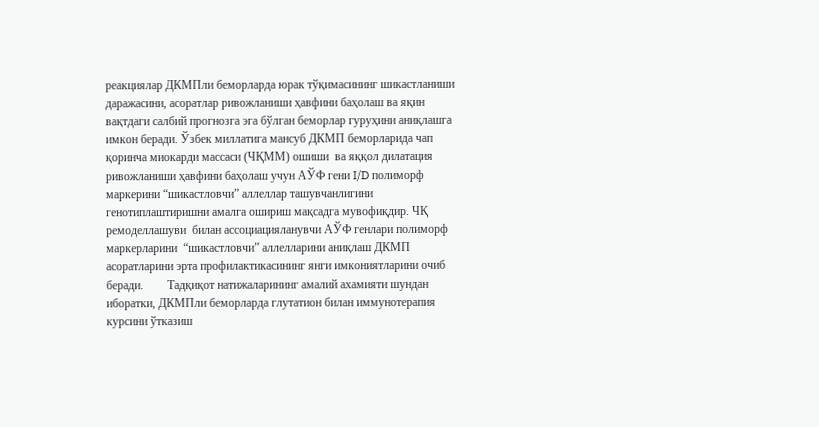реакциялар ДКМПли беморларда юрак тўқимасининг шикастланиши даражасини, асоратлар ривожланиши ҳавфини баҳолаш ва яқин вақтдаги салбий прогнозга эга бўлган беморлар гуруҳини аниқлашга имкон беради. Ўзбек миллатига мансуб ДКМП беморларида чап қоринча миокарди массаси (ЧҚММ) ошиши  ва яққол дилатация ривожланиши ҳавфини баҳолаш учун АЎФ гени I/D полиморф маркерини “шикастловчи” аллеллар ташувчанлигини  генотиплаштиришни амалга ошириш мақсадга мувофиқдир. ЧҚ  ремоделлашуви  билан ассоциацияланувчи АЎФ генлари полиморф маркерларини  “шикастловчи” аллелларини аниқлаш ДКМП асоратларини эрта профилактикасининг янги имкониятларини очиб беради.        Тадқиқот натижаларининг амалий ахамияти шундан иборатки, ДКМПли беморларда глутатион билан иммунотерапия курсини ўтказиш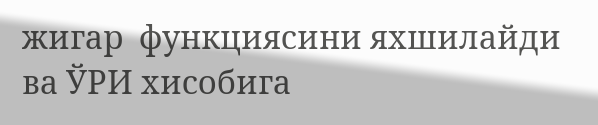жигар  функциясини яхшилайди ва ЎРИ хисобига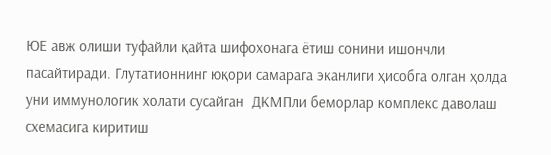ЮЕ авж олиши туфайли қайта шифохонага ётиш сонини ишончли пасайтиради. Глутатионнинг юқори самарага эканлиги ҳисобга олган ҳолда уни иммунологик холати сусайган  ДКМПли беморлар комплекс даволаш схемасига киритиш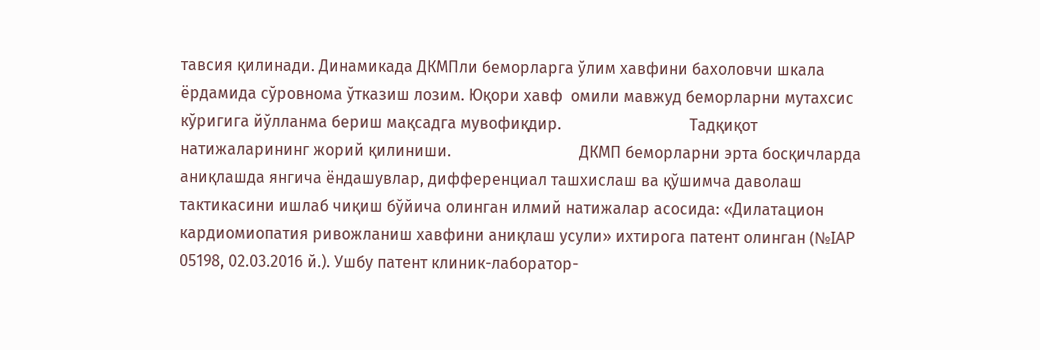тавсия қилинади. Динамикада ДКМПли беморларга ўлим хавфини бахоловчи шкала ёрдамида сўровнома ўтказиш лозим. Юқори хавф  омили мавжуд беморларни мутахсис кўригига йўлланма бериш мақсадга мувофиқдир.                                Тадқиқот натижаларининг жорий қилиниши.                                ДКМП беморларни эрта босқичларда аниқлашда янгича ёндашувлар, дифференциал ташхислаш ва қўшимча даволаш тактикасини ишлаб чиқиш бўйича олинган илмий натижалар асосида: «Дилатацион кардиомиопатия ривожланиш хавфини аниқлаш усули» ихтирога патент олинган (№IAP 05198, 02.03.2016 й.). Ушбу патент клиник-лаборатор-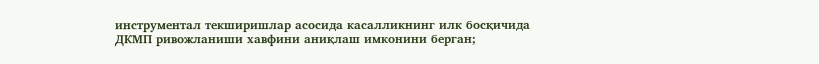инструментал текширишлар асосида касалликнинг илк босқичида ДКМП ривожланиши хавфини аниқлаш имконини берган;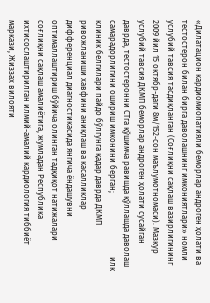«Дилатацион кардиомиопатияли беморлар андроген ҳолати ва тестостерон билан бирга даволашнинг имкониятлари» номли услубий тавсия тасдиқланган (Соғлиқни сақлаш вазирлигининг 2009 йил 15 октябр-даги 8м/152-сон маълумотномаси). Мазкур услубий тавсия ДКМП беморлар андроген ҳолати сусайган даврда, тестостеронни СТга қўшимча равишда қўллашда даволаш самарадорлигини ошириш имконини берган;                                илк клиник белгилари пайдо бўлгунга қадар даврда ДКМП ривожланиши хавфини аниқлаш ва касалликлар дифференциал диагностикасида янгича ёндашувни оптималлаштириш бўйича олинган тадқиқот натижалари соғлиқни сақлаш амалиётига, жумладан Республика ихтисослаштирилган илмий-амалий кардиология тиббиёт маркази, Жиззах вилояти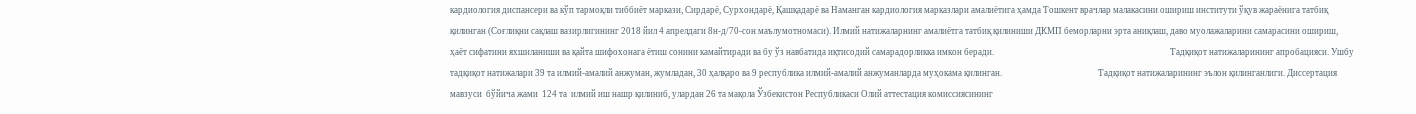кардиология диспансери ва кўп тармоқли тиббиёт маркази, Сирдарё, Сурхондарё, Қашқадарё ва Наманган кардиология марказлари амалиётига ҳамда Тошкент врачлар малакасини ошириш институти ўқув жараёнига татбиқ қилинган (Соғлиқни сақлаш вазирлигининг 2018 йил 4 апрелдаги 8н-д/70-сон маълумотномаси). Илмий натижаларнинг амалиётга татбиқ қилиниши ДКМП беморларни эрта аниқлаш, даво муолажаларини самарасини ошириш, ҳаёт сифатини яхшиланиши ва қайта шифохонага ётиш сонини камайтиради ва бу ўз навбатида иқтисодий самарадорликка имкон беради.                                                                                        Тадқиқот натижаларининг апробацияси. Ушбу тадқиқот натижалари 39 та илмий-амалий анжуман, жумладан, 30 ҳалқаро ва 9 республика илмий-амалий анжуманларда муҳокама қилинган.                                                Тадқиқот натижаларининг эълон қилинганлиги. Диссертация мавзуси  бўйича жами  124 та  илмий иш нашр қилиниб, улардан 26 та мақола Ўзбекистон Республикаси Олий аттестация комиссиясининг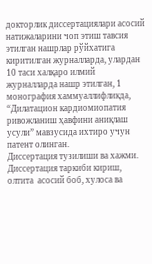докторлик диссертациялари асосий натижаларини чоп этиш тавсия этилган нашрлар рўйхатига киритилган журналларда, улардан 10 таси халқаро илмий журналларда нашр этилган, 1 монография хаммуаллифликда, “Дилатацион кардиомиопатия ривожланиш ҳавфини аниқлаш усули” мавзусида ихтиро учун патент олинган.                                                                                         Диссертация тузилиши ва хажми. Диссертация таркиби кириш, олтита  асосий боб, хулоса ва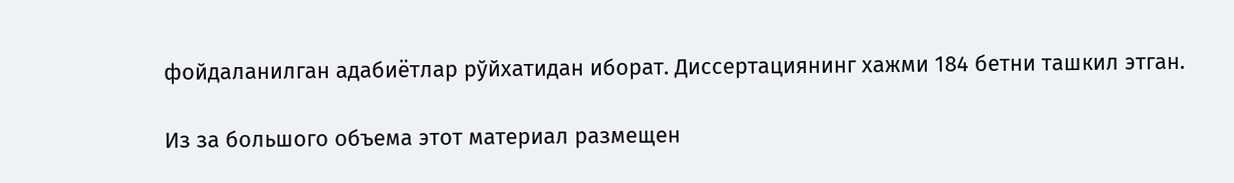фойдаланилган адабиётлар рўйхатидан иборат. Диссертациянинг хажми 184 бетни ташкил этган.

Из за большого объема этот материал размещен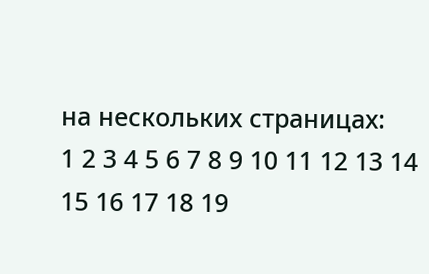на нескольких страницах:
1 2 3 4 5 6 7 8 9 10 11 12 13 14 15 16 17 18 19